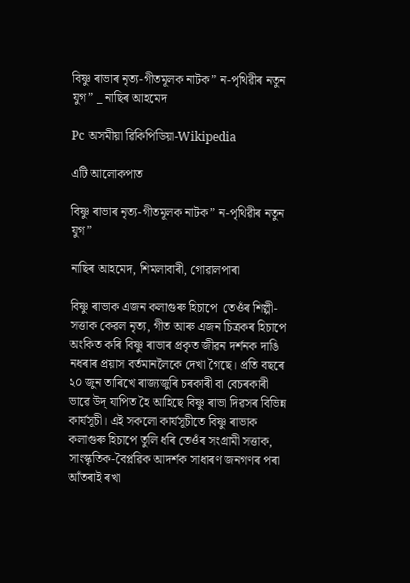বিষ্ণু ৰাভাৰ নৃত্য-গীতমূলক নাটক” ন-পৃথিৱীৰ নতুন যুগ” _ নাছিৰ আহমেদ

Pc অসমীয়া ৱিকিপিডিয়া-Wikipedia

এটি আলোকপাত

বিষ্ণু ৰাভাৰ নৃত্য-গীতমূলক নাটক” ন-পৃথিৱীৰ নতুন যুগ”

নাছিৰ আহমেদ, শিমলাবাৰী, গোৱালপাৰা

বিষ্ণু ৰাভাক এজন কলাগুৰু হিচাপে  তেওঁৰ শিল্পী-সত্তাক কেৱল নৃত্য, গীত আৰু এজন চিত্ৰকৰ হিচাপে অংকিত কৰি বিষ্ণু ৰাভাৰ প্ৰকৃত জীৱন দৰ্শনক দাঙি নধৰাৰ প্ৰয়াস বৰ্তমানলৈকে দেখা গৈছে। প্ৰতি বছৰে ২০ জুন তাৰিখে ৰাজ্যজুৰি চৰকাৰী বা বেচৰকাৰী ভাৱে উদ্ যাপিত হৈ আহিছে বিষ্ণু ৰাভা দিৱসৰ বিভিন্ন কাৰ্যসূচী। এই সকলো কাৰ্যসূচীতে বিষ্ণু ৰাভাক কলাগুৰু হিচাপে তুলি ধৰি তেওঁৰ সংগ্ৰামী সত্তাক, সাংস্কৃতিক-বৈপ্লৱিক আদৰ্শক সাধাৰণ জনগণৰ পৰা আঁতৰাই ৰখা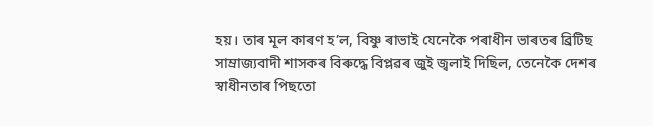হয়। তাৰ মূল কাৰণ হ’ল, বিষ্ণু ৰাভাই যেনেকৈ পৰাধীন ভাৰতৰ ব্ৰিটিছ সাম্ৰাজ্যবাদী শাসকৰ বিৰুদ্ধে বিপ্লৱৰ জুই জ্বলাই দিছিল, তেনেকৈ দেশৰ স্বাধীনতাৰ পিছতো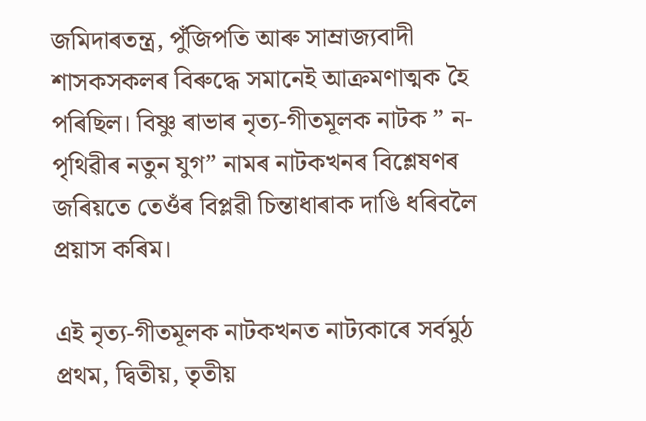জমিদাৰতন্ত্ৰ, পুঁজিপতি আৰু সাম্ৰাজ্যবাদী শাসকসকলৰ বিৰুদ্ধে সমানেই আক্ৰমণাত্মক হৈ পৰিছিল। বিষ্ণু ৰাভাৰ নৃত্য-গীতমূলক নাটক ” ন-পৃথিৱীৰ নতুন যুগ” নামৰ নাটকখনৰ বিশ্লেষণৰ জৰিয়তে তেওঁৰ বিপ্লৱী চিন্তাধাৰাক দাঙি ধৰিবলৈ প্ৰয়াস কৰিম।

এই নৃত্য-গীতমূলক নাটকখনত নাট্যকাৰে সৰ্বমুঠ প্ৰথম, দ্বিতীয়, তৃতীয়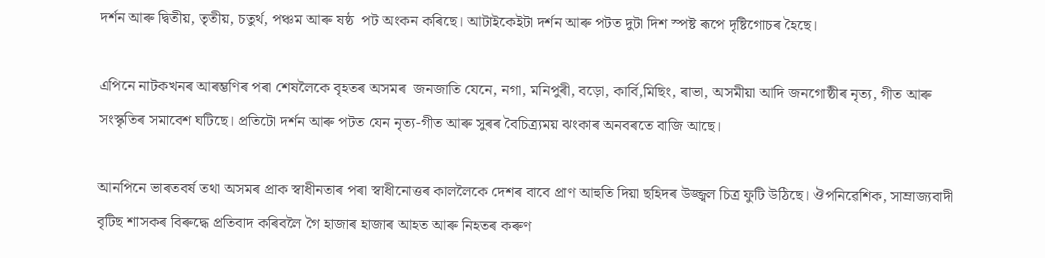দৰ্শন আৰু দ্বিতীয়, তৃতীয়, চতুৰ্থ, পঞ্চম আৰু ষষ্ঠ  পট অংকন কৰিছে। আটাইকেইটা দৰ্শন আৰু পটত দুটা দিশ স্পষ্ট ৰূপে দৃষ্টিগোচৰ হৈছে।

এপিনে নাটকখনৰ আৰম্ভণিৰ‌ পৰা শেষলৈকে বৃহতৰ অসমৰ  জনজাতি যেনে, নগা, মনিপুৰী, বড়ো, কাৰ্বি,মিছিং, ৰাভা, অসমীয়া আদি জনগোষ্ঠীৰ নৃত্য, গীত আৰু সংস্কৃতিৰ সমাবেশ ঘটিছে। প্ৰতিটো দৰ্শন আৰু পটত যেন নৃত্য-গীত আৰু সুৰৰ বৈচিত্ৰ্যময় ঝংকাৰ অনবৰতে বাজি আছে।

আনপিনে ভাৰতবৰ্ষ তথা অসমৰ প্ৰাক স্বাধীনতাৰ পৰা স্বাধীনোত্তৰ কাললৈকে দেশৰ বাবে প্ৰাণ আহুতি দিয়া ছহিদৰ উজ্জ্বল চিত্ৰ ফুটি উঠিছে। ঔপনিৱেশিক, সাম্ৰাজ্যবাদী বৃটিছ শাসকৰ বিৰুদ্ধে প্ৰতিবাদ কৰিবলৈ গৈ হাজাৰ হাজাৰ আহত আৰু নিহতৰ কৰুণ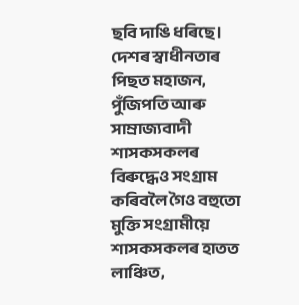ছবি দাঙি ধৰিছে। দেশৰ স্বাধীনতাৰ পিছত মহাজন, পুঁজিপতি আৰু সাম্ৰাজ্যবাদী শাসকসকলৰ বিৰুদ্ধেও সংগ্ৰাম কৰিবলৈ গৈও বহুতো মুক্তি সংগ্ৰামীয়ে শাসকসকলৰ হাতত লাঞ্চিত,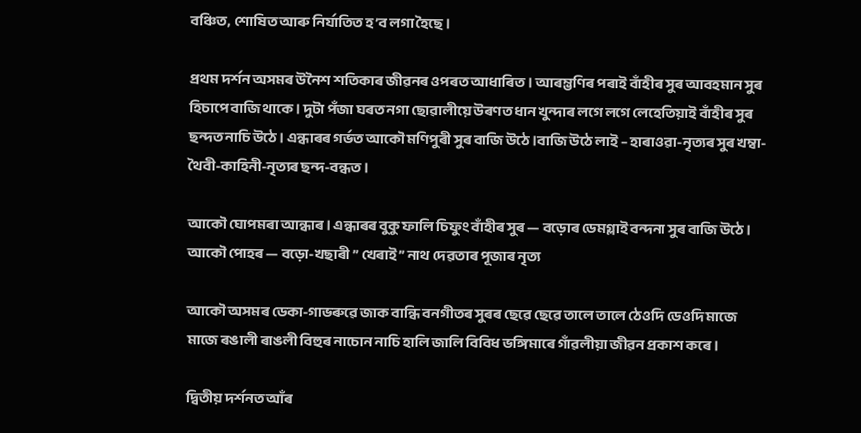বঞ্চিত, শোষিত আৰু নিৰ্যাতিত হ’ব লগা হৈছে।

প্ৰথম দৰ্শন অসমৰ উনৈশ শতিকাৰ জীৱনৰ ওপৰত আধাৰিত। আৰম্ভণিৰ পৰাই বাঁহীৰ সুৰ আবহমান সুৰ হিচাপে বাজি থাকে। দুটা পঁজা ঘৰত নগা ছোৱালীয়ে উৰণত ধান খুন্দাৰ লগে লগে লেহেতিয়াই বাঁহীৰ সুৰ ছন্দত নাচি উঠে। এন্ধাৰৰ গৰ্ভত আকৌ মণিপুৰী সুৰ বাজি উঠে।বাজি উঠে লাই – হাৰাওৱা-নৃত্যৰ সুৰ খম্বা-থৈবী-কাহিনী-নৃত্যৰ ছন্দ-বন্ধত।

আকৌ ঘোপমৰা আন্ধাৰ। এন্ধাৰৰ বুকু ফালি চিফুং বাঁহীৰ সুৰ — বড়োৰ ডেমগ্লাই বন্দনা সুৰ বাজি উঠে। আকৌ পোহৰ — বড়ো-খছাৰী ” খেৰাই” নাথ দেৱতাৰ পূজাৰ নৃত্য

আকৌ অসমৰ ডেকা-গাভৰুৱে জাক বান্ধি বনগীতৰ সুৰৰ ছেৱে ছেৱে তালে তালে ঠেওদি ডেওদি মাজে মাজে ৰঙালী ৰাঙলী বিহুৰ নাচোন নাচি হালি জালি বিবিধ ভঙ্গিমাৰে গাঁৱলীয়া জীৱন প্ৰকাশ কৰে।

দ্বিতীয় দৰ্শনত আঁৰ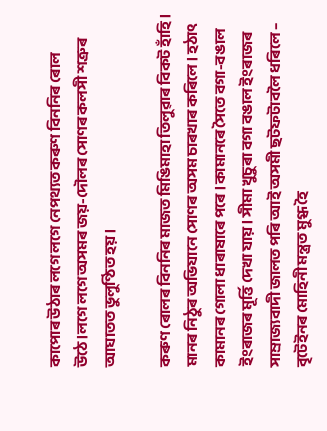কাপোৰ উঠাৰ লগে লগে নেপথ্যত কৰুণ বিননিৰ ৰোল উঠে।লগে লগে অসমৰ জয়-দৌলৰ সোণৰ কলসী শত্ৰুৰ আঘাতত ভুলুণ্ঠিত হয়।

কৰুণ ৰোলৰ বিননিৰ মাজত মিঙিমাহা তিলুৱাৰ বিকট হাঁহি। মানৰ নিঠুৰ অভিযানে সোণৰ অসম চাৰখাৰ কৰিলে। হঠাৎ কামানৰ গোলা ধাৰাষাৰে পৰে ।কামানৰে সৈতে বগা-বঙাল ইংৰাজৰ মূৰ্ত্তি দেখা যায়। সীমা খুচুৰা বগা বঙাল ইংৰাজৰ সাম্ৰাজ্যবাদী জালত পৰি আই অসমী ছটফটাবলৈ ধৰিলে – বৃটেইনৰ মোহিনী মন্ত্ৰত মুগ্ধ হৈ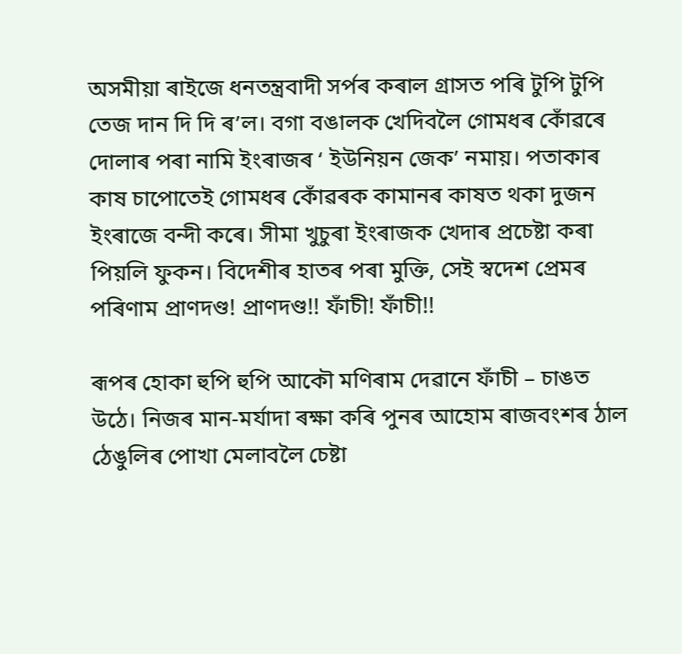অসমীয়া ৰাইজে ধনতন্ত্ৰবাদী সৰ্পৰ কৰাল গ্ৰাসত পৰি টুপি টুপি তেজ দান দি দি ৰ’ল। বগা বঙালক খেদিবলৈ গোমধৰ কোঁৱৰে দোলাৰ পৰা নামি ইংৰাজৰ ‘ ইউনিয়ন জেক’ নমায়। পতাকাৰ কাষ চাপোতেই গোমধৰ কোঁৱৰক কামানৰ কাষত থকা দুজন ইংৰাজে বন্দী কৰে। সীমা খুচুৰা ইংৰাজক খেদাৰ প্ৰচেষ্টা কৰা পিয়লি ফুকন। বিদেশীৰ হাতৰ পৰা মুক্তি, সেই স্বদেশ প্ৰেমৰ পৰিণাম প্ৰাণদণ্ড! প্ৰাণদণ্ড!! ফাঁচী! ফাঁচী!!

ৰূপৰ হোকা হুপি হুপি আকৌ মণিৰাম দেৱানে ফাঁচী – চাঙত উঠে। নিজৰ মান-মৰ্যাদা ৰক্ষা কৰি পুনৰ আহোম ৰাজবংশৰ ঠাল ঠেঙুলিৰ পোখা মেলাবলৈ চেষ্টা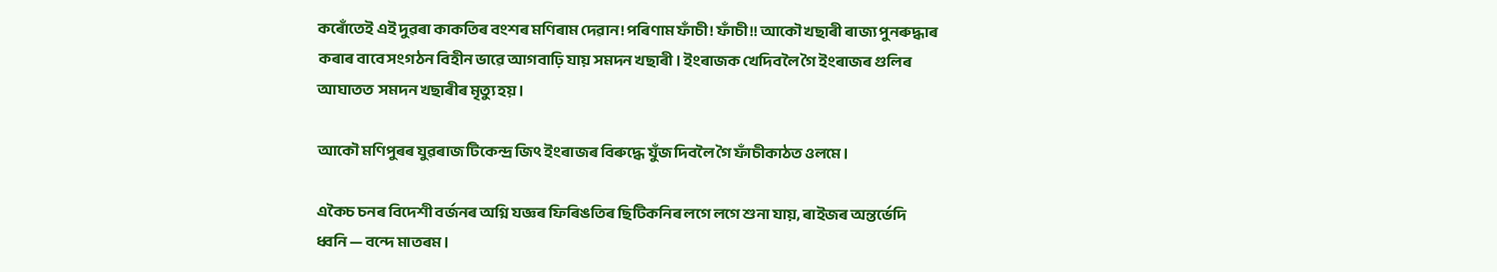কৰোঁতেই এই দুৱৰা কাকতিৰ বংশৰ মণিৰাম দেৱান! পৰিণাম ফাঁচী! ফাঁচী!! আকৌ খছাৰী ৰাজ্য পুনৰুদ্ধাৰ কৰাৰ বাবে সংগঠন বিহীন ভাৱে আগবাঢ়ি যায় সমদন খছাৰী। ইংৰাজক খেদিবলৈ গৈ ইংৰাজৰ গুলিৰ আঘাতত  সমদন খছাৰীৰ মৃত্যু হয়।

আকৌ মণিপুৰৰ যুৱৰাজ টিকেন্দ্ৰ জিৎ ইংৰাজৰ বিৰুদ্ধে যুঁজ দিবলৈ গৈ ফাঁচীকাঠত ওলমে।

একৈচ চনৰ বিদেশী বৰ্জনৰ অগ্নি যজ্ঞৰ ফিৰিঙতিৰ ছিটিকনিৰ লগে লগে শুনা যায়, ৰাইজৰ অন্তৰ্ভেদি ধ্বনি — বন্দে মাতৰম।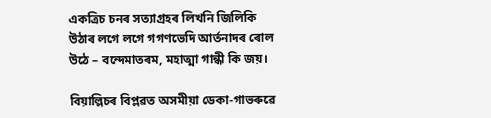একত্ৰিচ চনৰ সত্যাগ্ৰহৰ লিখনি জিলিকি উঠাৰ লগে লগে গগণভেদি আৰ্তনাদৰ ৰোল উঠে – বন্দেমাতৰম, মহাত্মা গান্ধী কি জয়।

বিয়াল্লিচৰ বিপ্লৱত অসমীয়া ডেকা-গাভৰুৱে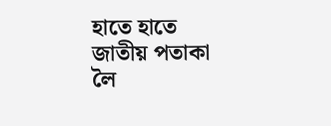হাতে হাতে জাতীয় পতাকা লৈ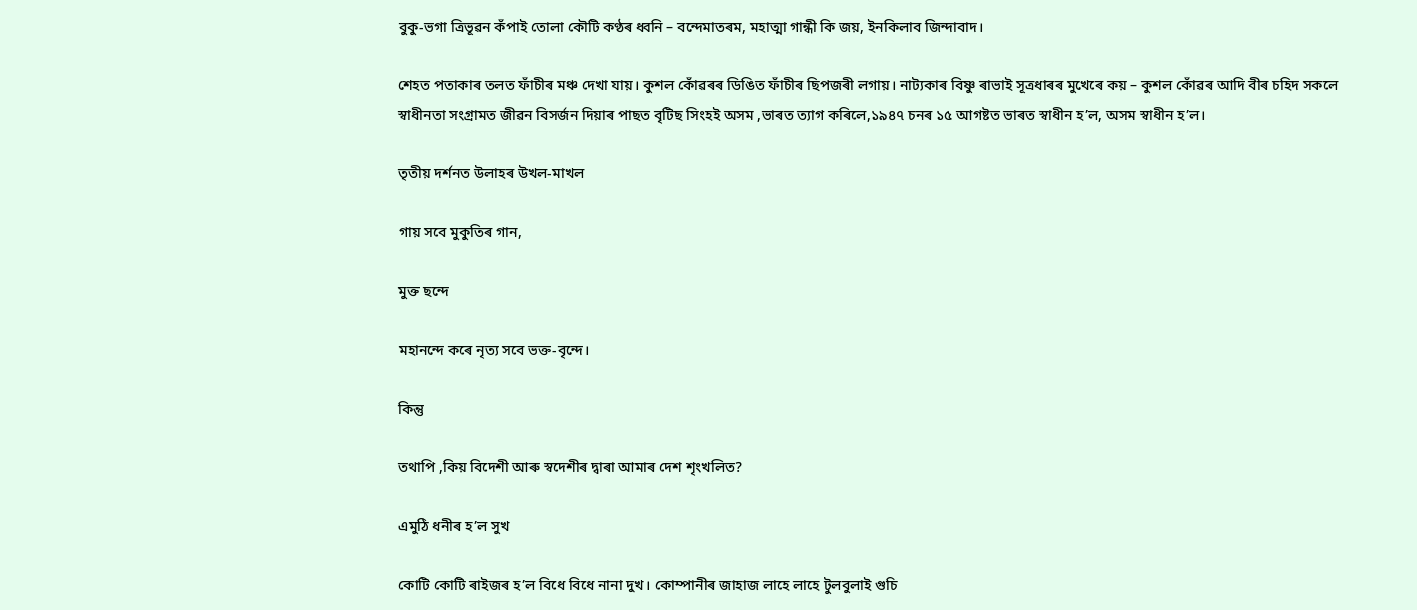বুকু-ভগা ত্ৰিভূৱন কঁপাই তোলা কৌটি কণ্ঠৰ ধ্বনি – বন্দেমাতৰম, মহাত্মা গান্ধী কি জয়, ইনকিলাব জিন্দাবাদ।

শেহত পতাকাৰ তলত ফাঁচীৰ মঞ্চ দেখা যায়। কুশল কোঁৱৰৰ ডিঙিত ফাঁচীৰ ছিপজৰী লগায়। নাট্যকাৰ বিষ্ণু ৰাভাই সূত্ৰধাৰৰ মুখেৰে কয় – কুশল কোঁৱৰ আদি বীৰ চহিদ সকলে স্বাধীনতা সংগ্ৰামত জীৱন বিসৰ্জন দিয়াৰ পাছত বৃটিছ সিংহই অসম ,ভাৰত ত্যাগ কৰিলে,১৯৪৭ চনৰ ১৫ আগষ্টত ভাৰত স্বাধীন হ’ল, অসম স্বাধীন হ’ল।

তৃতীয় দৰ্শনত উলাহৰ উখল-মাখল

গায় সবে মুকুতিৰ গান,

মুক্ত ছন্দে

মহানন্দে কৰে নৃত্য সবে ভক্ত-বৃন্দে।

কিন্তু

তথাপি ,কিয় বিদেশী আৰু স্বদেশীৰ দ্বাৰা আমাৰ দেশ শৃংখলিত?

এমুঠি ধনীৰ হ’ল সুখ

কোটি কোটি ৰাইজৰ হ’ল বিধে বিধে নানা দুখ। কোম্পানীৰ জাহাজ লাহে লাহে টুলবুলাই গুচি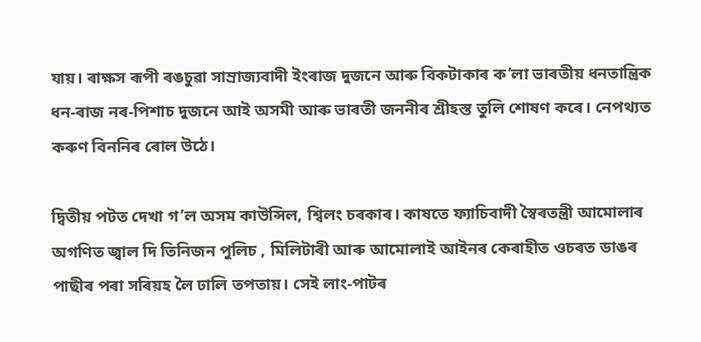যায়। ৰাক্ষস ৰূপী ৰঙচুৱা সাম্ৰাজ্যবাদী ইংৰাজ দুজনে আৰু বিকটাকাৰ ক’লা ভাৰতীয় ধনতান্ত্ৰিক ধন-ৰাজ নৰ-পিশাচ দুজনে আই অসমী আৰু ভাৰতী জননীৰ শ্ৰীহস্ত তুলি শোষণ কৰে। নেপথ্যত কৰুণ বিননিৰ ৰোল উঠে।

দ্বিতীয় পটত দেখা গ’ল অসম কাউন্সিল, শ্বিলং চৰকাৰ। কাষতে ফ্যাচিবাদী স্বৈৰতন্ত্ৰী আমোলাৰ অগণিত জ্বাল দি তিনিজন পুলিচ , মিলিটাৰী আৰু আমোলাই আইনৰ কেৰাহীত ওচৰত ডাঙৰ পাছীৰ পৰা সৰিয়হ লৈ ঢালি তপতায়। সেই লাং-পাটৰ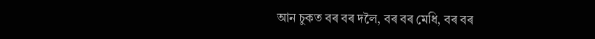আন চুকত বৰ বৰ দলৈ, বৰ বৰ মেধি, বৰ বৰ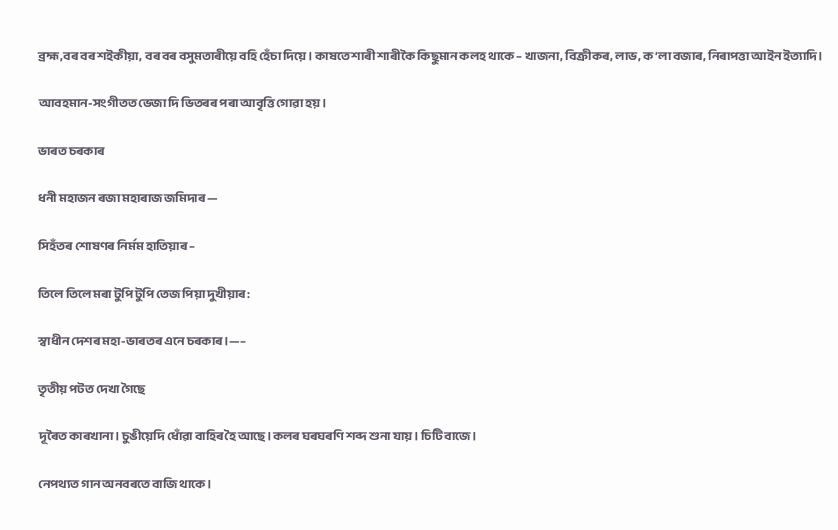ব্ৰহ্ম,বৰ বৰ শইকীয়া, বৰ বৰ বসুমতাৰীয়ে বহি হেঁচা দিয়ে। কাষতে শাৰী শাৰীকৈ কিছুমান কলহ থাকে – খাজনা, বিক্ৰীকৰ, লাভ, ক’লা বজাৰ, নিৰাপত্তা আইন ইত্যাদি।

আবহমান-সংগীতত ভেজা দি ভিতৰৰ পৰা আবৃত্তি গোৱা হয়।

ভাৰত চৰকাৰ

ধনী মহাজন ৰজা মহাৰাজ জমিদাৰ —

সিহঁতৰ শোষণৰ নিৰ্মম হাতিয়াৰ –

তিলে তিলে মৰা টুপি টুপি তেজ পিয়া দুখীয়াৰ:

স্বাধীন দেশৰ মহা-ভাৰতৰ এনে‌ চৰকাৰ।—–

তৃতীয় পটত দেখা গৈছে

দূৰৈত কাৰখানা। চুঙীয়েদি ধোঁৱা বাহিৰ হৈ আছে।‌কলৰ ঘৰঘৰণি শব্দ শুনা যায়। চিটি বাজে।

নেপথ্যত গান অনবৰতে বাজি থাকে।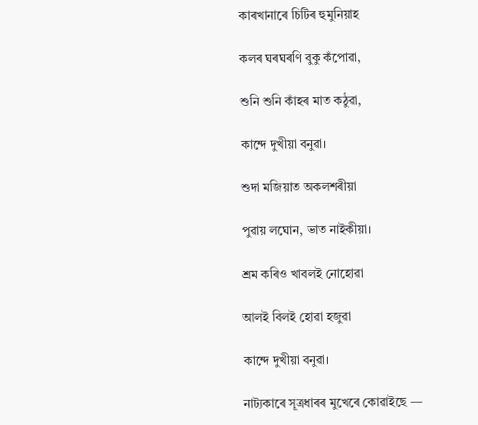কাৰখানাৰে চিটিৰ হুমুনিয়াহ

কলৰ ঘৰঘৰণি বুকু কঁপোৱা,

শুনি শুনি কাঁহৰ মাত কঠুৱা,

কান্দে দুখীয়া বনুৱা।

শুদা মজিয়াত অকলশৰীয়া

পুৱায় লঘোন, ভাত নাইকীয়া।

শ্ৰম কৰিও খাবলই নোহোৱা

আলই বিলই হোৱা হজুৱা

কান্দে দুখীয়া বনুৱা।

নাট্যকাৰে সূত্ৰধাৰৰ মুখেৰে কোৱাইছে —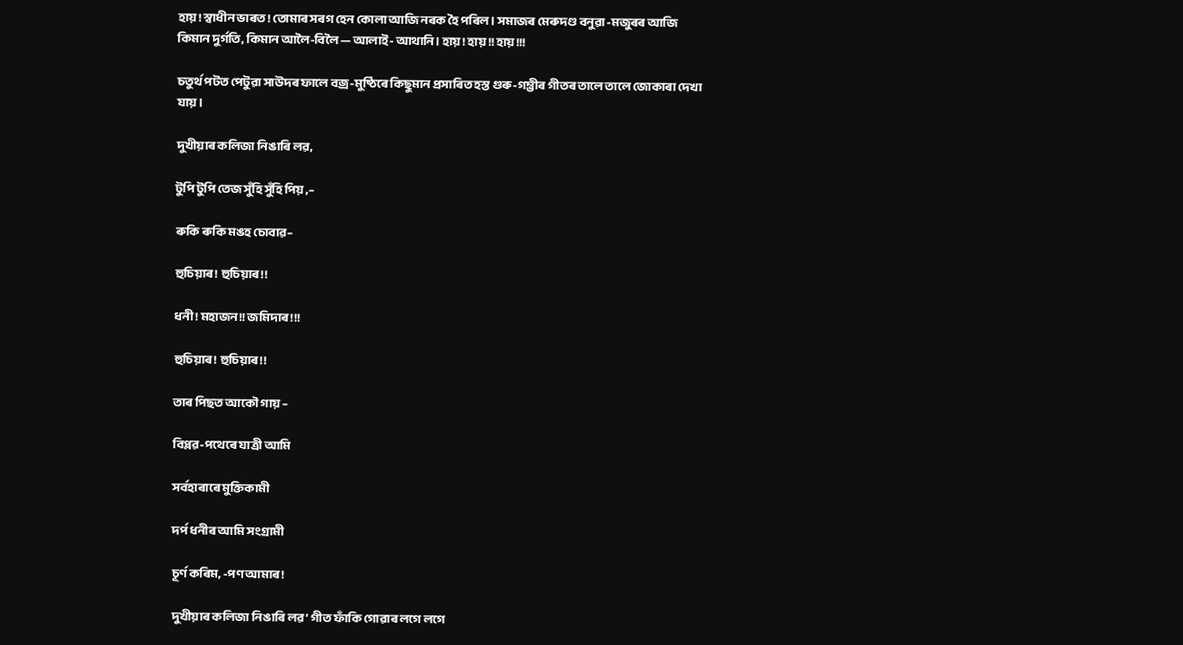হায়! স্বাধীন ভাৰত ! তোমাৰ সৰগ হেন কোলা আজি নৰক হৈ পৰিল। সমাজৰ মেৰুদণ্ড বনুৱা -মজুৰৰ আজি কিমান দুৰ্গতি, কিমান আলৈ-বিলৈ — আলাই- আথানি। হায়! হায় !! হায় !!!

চতুৰ্থ পটত পেটুৱা সাউদৰ ফালে বজ্ৰ-মুষ্ঠিৰে কিছুমান প্ৰসাৰিত হস্ত গুৰু-গম্ভীৰ গীতৰ তালে তালে জোকাৰা দেখা যায়।

দুখীয়াৰ কলিজা নিঙাৰি লৱ,

টুপি টুপি তেজ সুঁহি সুঁহি পিয় ,–

ৰুকি ৰুকি মঙহ চোবাৱ–

হুচিয়াৰ! হুচিয়াৰ!!

ধনী! মহাজন!! জমিদাৰ!!!

হুচিয়াৰ! হুচিয়াৰ!!

তাৰ পিছত আকৌ গায় –

বিপ্লৱ-পথেৰে যাত্ৰী আমি

সৰ্বহাৰাৰে মুক্তিকামী

দৰ্প ধনীৰ আমি সংগ্ৰামী

চূৰ্ণ কৰিম, -পণ আমাৰ!

দুখীয়াৰ কলিজা নিঙাৰি লৱ’ গীত ফাঁকি গোৱাৰ লগে লগে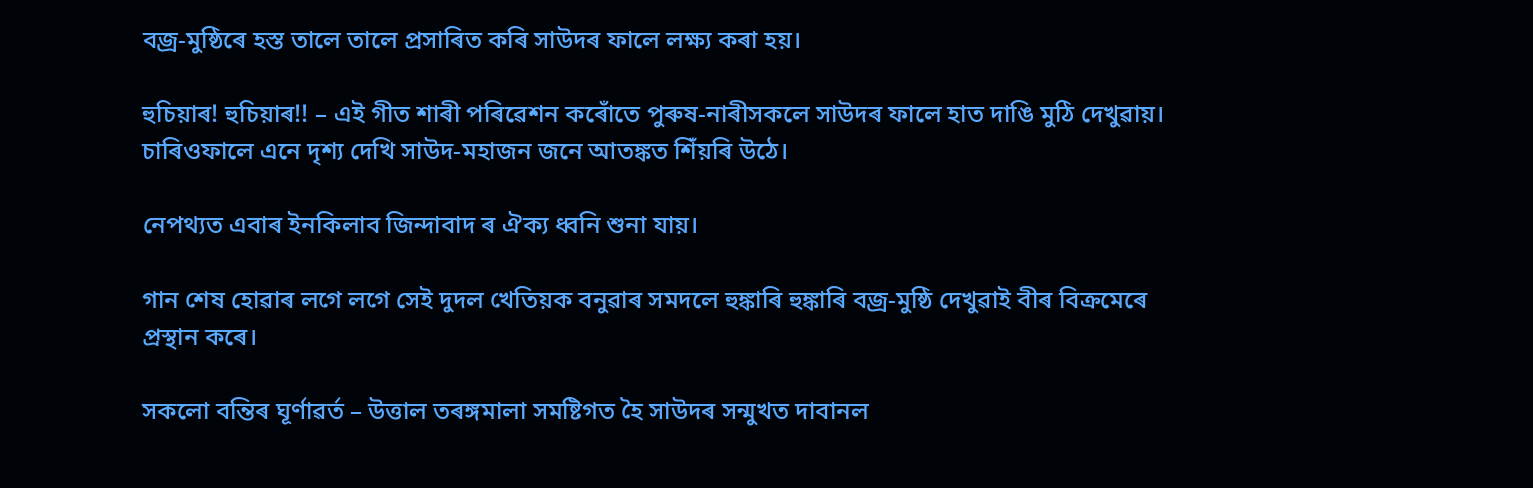বজ্ৰ-মুষ্ঠিৰে হস্ত তালে তালে প্ৰসাৰিত কৰি সাউদৰ ফালে লক্ষ্য কৰা হয়।

হুচিয়াৰ! হুচিয়াৰ!! – এই গীত শাৰী পৰিৱেশন কৰোঁতে পুৰুষ-নাৰীসকলে সাউদৰ ফালে হাত দাঙি মুঠি দেখুৱায়। চাৰিওফালে এনে দৃশ্য দেখি সাউদ-মহাজন জনে আতঙ্কত শিঁয়ৰি উঠে।

নেপথ্যত এবাৰ ইনকিলাব জিন্দাবাদ ৰ ঐক্য ধ্বনি শুনা যায়।

গান শেষ হোৱাৰ লগে লগে সেই দুদল খেতিয়ক বনুৱাৰ সমদলে হুঙ্কাৰি হুঙ্কাৰি বজ্ৰ-মুষ্ঠি দেখুৱাই বীৰ বিক্ৰমেৰে প্ৰস্থান কৰে।

সকলো বন্তিৰ ঘূৰ্ণাৱৰ্ত – উত্তাল তৰঙ্গমালা সমষ্টিগত হৈ সাউদৰ সন্মুখত দাবানল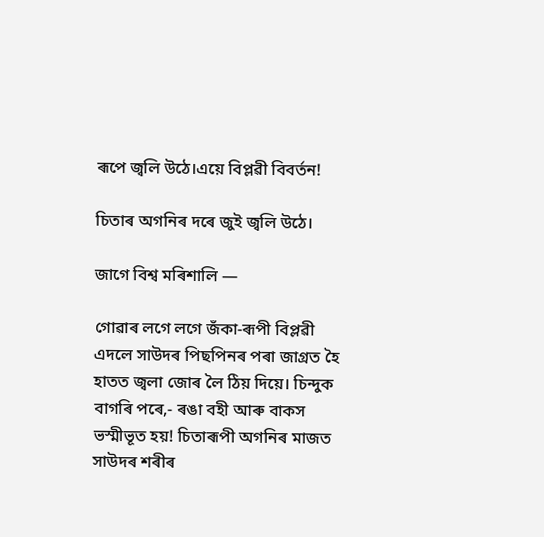ৰূপে জ্বলি উঠে।এয়ে বিপ্লৱী বিবৰ্তন!

চিতাৰ অগনিৰ দৰে জুই জ্বলি উঠে।

জাগে বিশ্ব মৰিশালি —

গোৱাৰ লগে লগে জঁকা-ৰূপী বিপ্লৱী এদলে সাউদৰ পিছপিনৰ পৰা জাগ্ৰত হৈ হাতত জ্বলা জোৰ লৈ ঠিয় দিয়ে। চিন্দুক বাগৰি পৰে,- ৰঙা বহী আৰু বাকস ভস্মীভূত হয়! চিতাৰূপী অগনিৰ মাজত সাউদৰ শৰীৰ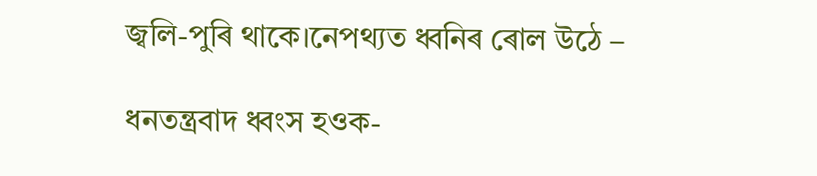জ্বলি-পুৰি থাকে।‌নেপথ্যত ধ্বনিৰ ৰোল উঠে –

ধনতন্ত্ৰবাদ ধ্বংস হওক-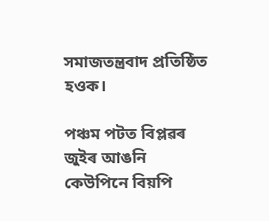সমাজতন্ত্ৰবাদ প্ৰতিষ্ঠিত হওক।

পঞ্চম পটত বিপ্লৱৰ জুইৰ আঙনি কেউপিনে বিয়পি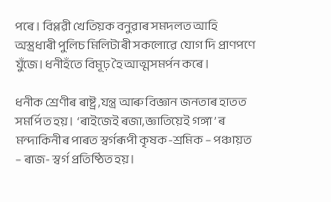পৰে। বিপ্লৱী খেতিয়ক বনুৱাৰ সমদলত আহি অস্ত্ৰধাৰী পুলিচ মিলিটাৰী সকলোৱে যোগ দি প্ৰাণপণে যুঁজে। ধনীহঁতে বিমূঢ় হৈ আত্মসমৰ্পন কৰে।

ধনীক শ্ৰেণীৰ ৰাষ্ট্ৰ ,যন্ত্ৰ আৰু বিজ্ঞান জনতাৰ হাতত সমৰ্পিত হয়।  ‘ৰাইজেই ৰজা,জ্ঞাতিয়েই গঙ্গা’ ৰ মন্দাকিনীৰ পাৰত স্বৰ্গৰূপী কৃষক-শ্ৰমিক – পঞ্চায়ত – ৰাজ- স্বৰ্গ প্ৰতিষ্ঠিত হয়।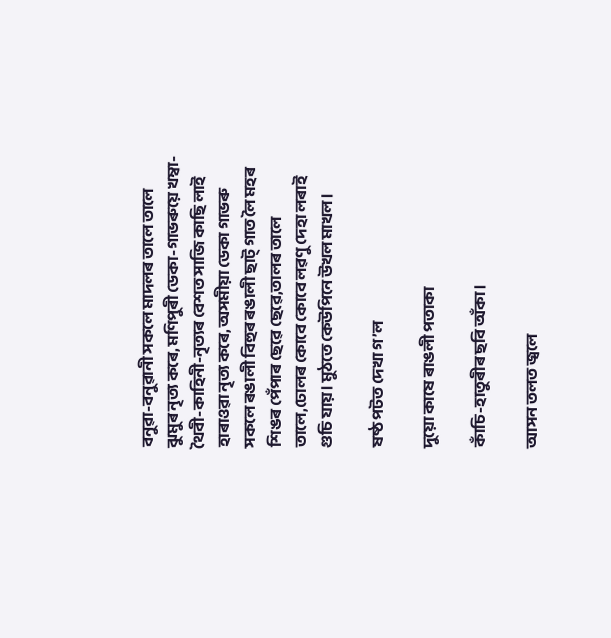বনুৱা-বনুৱানী সকলে মাদলৰ তালে তালে ঝুমুৰ নৃত্য কৰে, মণিপুৰী ডেকা-গাভৰুয়ে খম্বা-থৈবী-কাহিনী-নৃত্যৰ বেশত সাজি কাছি লাই হাৰাওৱা নৃত্য কৰে, অসমীয়া ডেকা গাভৰু সকলে ৰঙালী বিহুৰ ৰঙালী ছাট্ গাত লৈ মহৰ শিঙৰ পেঁপাৰ ছেৱে ছেৱে,তালৰ তালে তালে,ঢোলৰ কোবে কোবে লৱণু দেহা লৰাই গুচি যায়। মুঠতে কেউপিনে উখল মাখল।

ষষ্ঠ পটত দেখা গ’ল

দুয়ো কাষে ৰাঙলী পতাকা

কাঁচি-হাতুৰীৰ ছবি অঁকা।

আসন তলত জ্বলে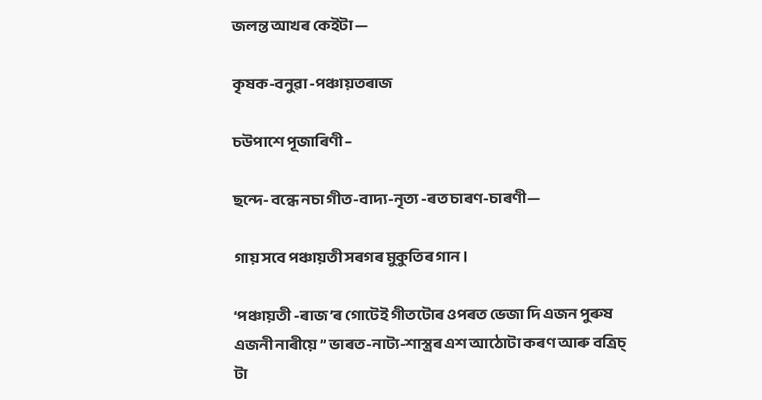জলন্ত আখৰ কেইটা —

কৃষক-বনুৱা -পঞ্চায়তৰাজ

চউপাশে পূজাৰিণী –

ছন্দে- বন্ধে নচা গীত-বাদ্য-নৃত্য -ৰত চাৰণ-চাৰণী—

গায় সবে পঞ্চায়তী সৰগৰ মুকুতিৰ গান।

‘পঞ্চায়তী -ৰাজ’ৰ গোটেই গীতটোৰ ওপৰত ভেজা দি এজন পুৰুষ এজনী নাৰীয়ে ” ভাৰত-নাট্য-শাস্ত্ৰৰ এশ আঠোটা কৰণ আৰু বত্ৰিচ্ টা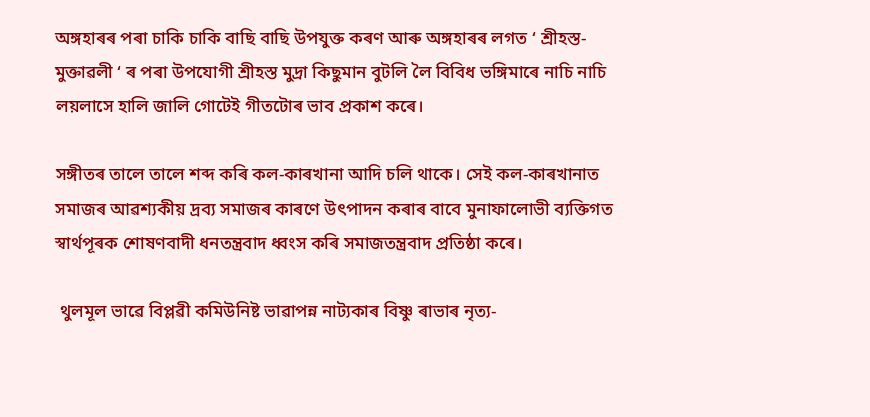অঙ্গহাৰৰ পৰা চাকি চাকি বাছি বাছি উপযুক্ত কৰণ আৰু অঙ্গহাৰৰ লগত ‘ শ্ৰীহস্ত- মুক্তাৱলী ‘ ৰ পৰা উপযোগী শ্ৰীহস্ত মুদ্ৰা কিছুমান বুটলি লৈ বিবিধ ভঙ্গিমাৰে নাচি নাচি লয়লাসে হালি জালি গোটেই গীতটোৰ ভাব প্ৰকাশ কৰে।

সঙ্গীতৰ তালে তালে শব্দ কৰি কল-কাৰখানা আদি চলি থাকে। সেই কল-কাৰখানাত সমাজৰ আৱশ্যকীয় দ্ৰব্য সমাজৰ কাৰণে উৎপাদন কৰাৰ বাবে মুনাফালোভী ব্যক্তিগত স্বাৰ্থপূৰক শোষণবাদী ধনতন্ত্ৰবাদ ধ্বংস কৰি সমাজতন্ত্ৰবাদ প্ৰতিষ্ঠা কৰে।

 থুলমূল ভাৱে বিপ্লৱী কমিউনিষ্ট ভাৱাপন্ন নাট্যকাৰ বিষ্ণু ৰাভাৰ নৃত্য-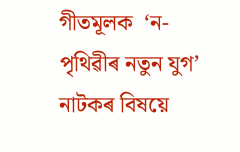গীতমূলক  ‘ন-পৃথিৱীৰ নতুন যুগ’ নাটকৰ বিষয়ে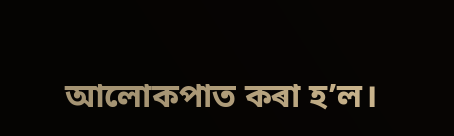আলোকপাত কৰা হ’ল।